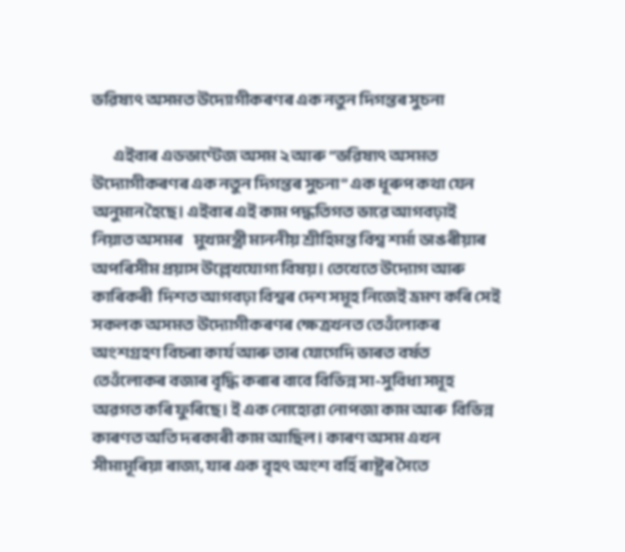ভৱিষ্যৎ অসমত উদ্যোগীকৰণৰ এক নতুন দিগন্তৰ সুচনা

        এইবাৰ এডভাণ্টেজ অসম ২ আৰু “ভৱিষ্যৎ অসমত উদ্যোগীকৰণৰ এক নতুন দিগন্তৰ সুচনা” এক ধূৰুপ কথা যেন অনুমান হৈছে। এইবাৰ এই কাম পদ্ধতিগত ভাৱে আগবঢ়াই নিয়াত অসমৰ    মুখ্যমন্ত্ৰী মাননীয় শ্ৰীহিমন্ত বিশ্ব শৰ্মা ডাঙৰীয়াৰ অপৰিসীম প্ৰয়াস উল্লেখযোগ্য বিষয়। তেখেতে উদ্যোগ আৰু কাৰিকৰী  দিশত আগবঢ়া বিশ্বৰ দেশ সমূহ নিজেই ভ্ৰমণ কৰি সেই সকলক অসমত উদ্যোগীকৰণৰ ক্ষেত্ৰখনত তেওঁলোকৰ অংশগ্ৰহণ বিচৰা কাৰ্য আৰু তাৰ যোগেদি ভাৰত বৰ্ষত তেওঁলোকৰ বজাৰ বৃদ্ধি কৰাৰ বাবে বিভিন্ন সা-সুবিধা সমূহ অৱগত কৰি ফুৰিছে। ই এক নোহোৱা নোপজা কাম আৰু  বিভিন্ন কাৰণত অতি দৰকাৰী কাম আছিল। কাৰণ অসম এখন সীমামূৰিয়া ৰাজ্য, যাৰ এক বৃহৎ অংশ বৰ্হি ৰাষ্ট্ৰৰ সৈতে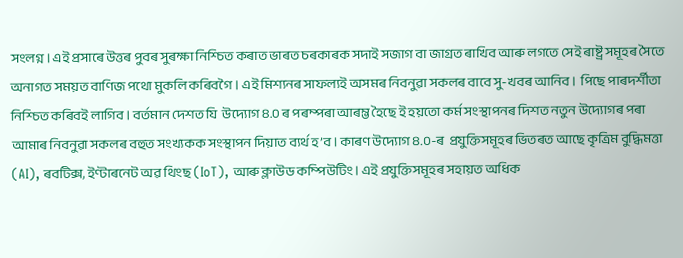সংলগ্ন। এই প্ৰসাৰে উত্তৰ পুবৰ সুৰক্ষা নিশ্চিত কৰাত ভাৰত চৰকাৰক সদাই সজাগ বা জাগ্ৰত ৰাখিব আৰু লগতে সেই ৰাষ্ট্ৰ সমূহৰ সৈতে অনাগত সময়ত বাণিজ পথো মুকলি কৰিবগৈ। এই মিশ্যনৰ সাফল্যই অসমৰ নিবনুৱা সকলৰ বাবে সু-খবৰ আনিব।  পিছে পাৰদৰ্শীতা নিশ্চিত কৰিবই লাগিব। বৰ্তমান দেশত যি  উদ্যোগ ৪.০ ৰ পৰম্পৰা আৰম্ভ হৈছে ই হয়তো কৰ্ম সংস্থাপনৰ দিশত নতুন উদ্যোগৰ পৰা আমাৰ নিবনুৱা সকলৰ বহুত সংখ্যকক সংস্থাপন দিয়াত ব্যৰ্থ হ’ব। কাৰণ উদ্যোগ ৪.০-ৰ  প্ৰযুক্তিসমূহৰ ভিতৰত আছে কৃত্ৰিম বুদ্ধিমত্তা (AI), ৰবটিক্স, ইণ্টাৰনেট অৱ থিংছ (IoT), আৰু ক্লাউড কম্পিউটিং। এই প্ৰযুক্তিসমূহৰ সহায়ত অধিক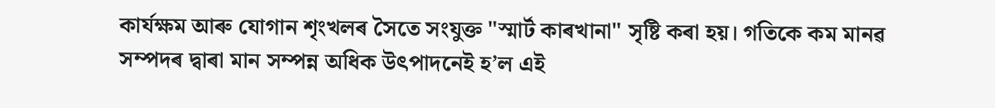কাৰ্যক্ষম আৰু যোগান শৃংখলৰ সৈতে সংযুক্ত "স্মাৰ্ট কাৰখানা" সৃষ্টি কৰা হয়। গতিকে কম মানৱ সম্পদৰ দ্বাৰা মান সম্পন্ন অধিক উৎপাদনেই হ’ল এই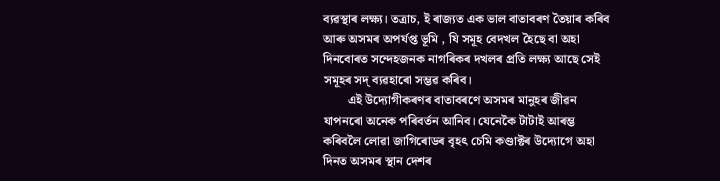ব্যৱস্থাৰ লক্ষ্য। তত্ৰাচ, ই ৰাজ্যত এক ভাল বাতাবৰণ তৈয়াৰ কৰিব আৰু অসমৰ অপৰ্যপ্ত ভূমি , যি সমূহ বেদখল হৈছে বা অহা দিনবোৰত সন্দেহজনক নাগৰিকৰ দখলৰ প্ৰতি লক্ষ্য আছে সেই সমূহৰ সদ্ ব্যৱহাৰো সম্ভৱ কৰিব।
        এই উদ্যোগীকৰণৰ বাতাবৰণে অসমৰ মানুহৰ জীৱন যাপনৰো অনেক পৰিবৰ্তন আনিব। যেনেকৈ টাটাই আৰম্ভ কৰিবলৈ লোৱা জাগিৰোডৰ বৃহৎ চেমি কণ্ডাক্টৰ উদ্যোগে অহা দিনত অসমৰ স্থান দেশৰ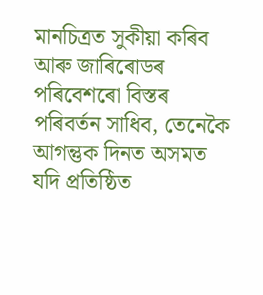মানচিত্ৰত সুকীয়া কৰিব আৰু জাৰিৰোডৰ পৰিবেশৰো বিস্তৰ পৰিবৰ্তন সাধিব, তেনেকৈ আগন্তুক দিনত অসমত যদি প্ৰতিষ্ঠিত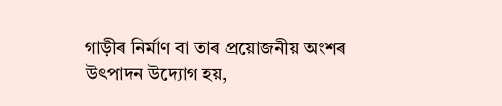গাড়ীৰ নিৰ্মাণ বা তাৰ প্ৰয়োজনীয় অংশৰ উৎপাদন উদ্যোগ হয়,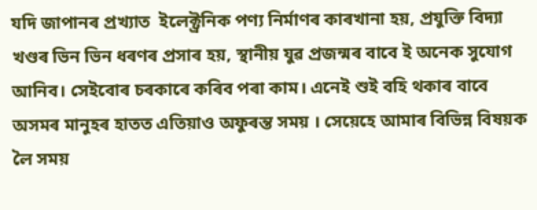যদি জাপানৰ প্ৰখ্যাত  ইলেক্ট্ৰনিক পণ্য নিৰ্মাণৰ কাৰখানা হয়, প্ৰযুক্তি বিদ্যা খণ্ডৰ ভিন ভিন ধৰণৰ প্ৰসাৰ হয়, স্থানীয় যুৱ প্ৰজন্মৰ বাবে ই অনেক সুযোগ আনিব। সেইবোৰ চৰকাৰে কৰিব পৰা কাম। এনেই শুই বহি থকাৰ বাবে অসমৰ মানুহৰ হাতত এতিয়াও অফুৰন্ত সময় । সেয়েহে আমাৰ বিভিন্ন বিষয়ক লৈ সময়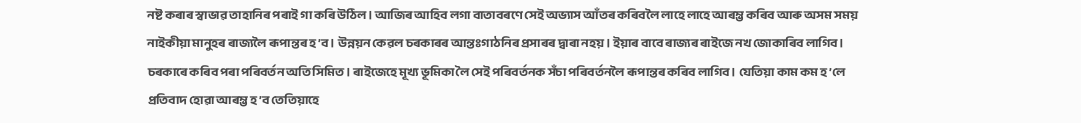নষ্ট কৰাৰ স্বাভাৱ তাহানিৰ পৰাই গা কৰি উঠিল। আজিৰ আহিব লগা বাতাবৰণে সেই অভ্যাস আঁতৰ কৰিবলৈ লাহে লাহে আৰম্ভ কৰিব আৰু অসম সময় নাইকীয়া মানুহৰ ৰাজ্যলৈ ৰূপান্তৰ হ’ব। উন্নয়ন কেৱল চৰকাৰৰ আন্তঃগাঠনিৰ প্ৰসাৰৰ দ্বাৰা নহয়। ইয়াৰ বাবে ৰাজ্যৰ ৰাইজে নখ জোকাৰিব লাগিব। চৰকাৰে কৰিব পৰা পৰিবৰ্তন অতি সিমিত। ৰাইজেহে মূখ্য ভূমিকা লৈ সেই পৰিবৰ্তনক সঁচা পৰিবৰ্তনলৈ ৰূপান্তৰ কৰিব লাগিব। যেতিয়া কাম কম হ’লে প্ৰতিবাদ হোৱা আৰম্ভ হ’ব তেতিয়াহে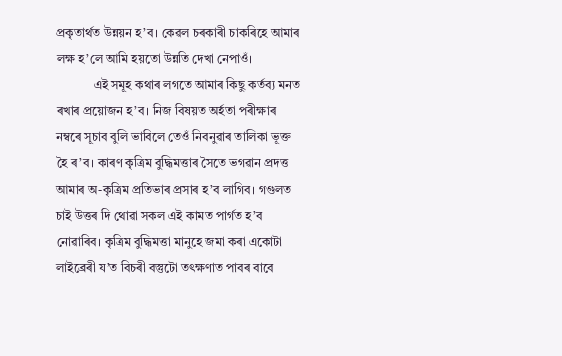প্ৰকৃতাৰ্থত উন্নয়ন হ’ব। কেৱল চৰকাৰী চাকৰিহে আমাৰ লক্ষ হ’লে আমি হয়তো উন্নতি দেখা নেপাওঁ।
            এই সমূহ কথাৰ লগতে আমাৰ কিছু কৰ্তব্য মনত ৰখাৰ প্ৰয়োজন হ’ব। নিজ বিষয়ত অৰ্হতা পৰীক্ষাৰ নম্বৰে সূচাব বুলি ভাবিলে তেওঁ নিবনুৱাৰ তালিকা ভূক্ত হৈ ৰ’ব। কাৰণ কৃত্ৰিম বুদ্ধিমত্তাৰ সৈতে ভগৱান প্ৰদত্ত আমাৰ অ-কৃত্ৰিম প্ৰতিভাৰ প্ৰসাৰ হ’ব লাগিব। গগুলত চাই উত্তৰ দি থোৱা সকল এই কামত পাৰ্গত হ’ব নোৱাৰিব। কৃত্ৰিম বুদ্ধিমত্তা মানুহে জমা কৰা একোটা লাইব্ৰেৰী য’ত বিচৰী বস্তুটো তৎক্ষণাত পাবৰ বাবে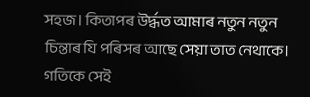সহজ। কিতাপৰ উৰ্দ্ধত আমাৰ নতুন নতুন চিন্তাৰ যি পৰিসৰ আছে সেয়া তাত নেথাকে। গতিকে সেই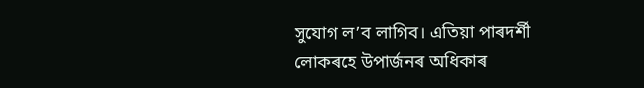সুযোগ ল’ব লাগিব। এতিয়া পাৰদৰ্শী লোকৰহে উপাৰ্জনৰ অধিকাৰ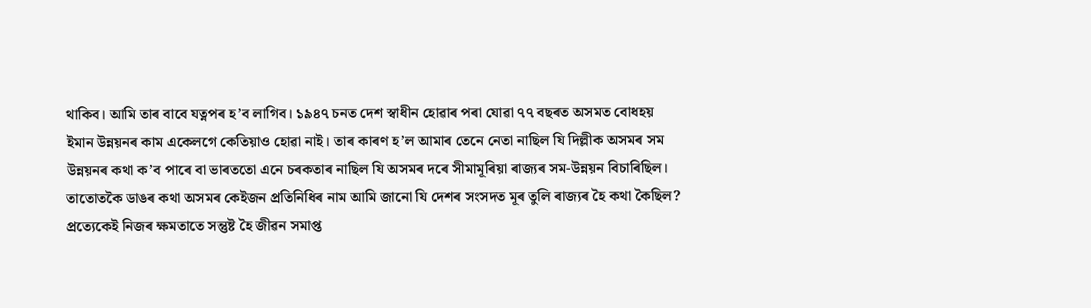থাকিব। আমি তাৰ বাবে যত্নপৰ হ’ব লাগিব। ১৯৪৭ চনত দেশ স্বাধীন হোৱাৰ পৰা যোৱা ৭৭ বছৰত অসমত বোধহয় ইমান উন্নয়নৰ কাম একেলগে কেতিয়াও হোৱা নাই। তাৰ কাৰণ হ’ল আমাৰ তেনে নেতা নাছিল যি দিল্লীক অসমৰ সম উন্নয়নৰ কথা ক’ব পাৰে বা ভাৰততো এনে চৰকতাৰ নাছিল যি অসমৰ দৰে সীমামূৰিয়া ৰাজ্যৰ সম-উন্নয়ন বিচাৰিছিল। তাতোতকৈ ডাঙৰ কথা অসমৰ কেইজন প্ৰতিনিধিৰ নাম আমি জানো যি দেশৰ সংসদত মূৰ তুলি ৰাজ্যৰ হৈ কথা কৈছিল? প্ৰত্যেকেই নিজৰ ক্ষমতাতে সন্তুষ্ট হৈ জীৱন সমাপ্ত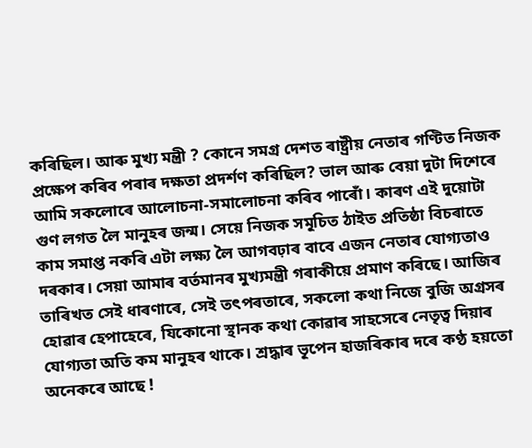কৰিছিল। আৰু মুখ্য মন্ত্ৰী ? কোনে সমগ্ৰ দেশত ৰাষ্ট্ৰীয় নেতাৰ গণ্টিত নিজক প্ৰক্ষেপ কৰিব পৰাৰ দক্ষতা প্ৰদৰ্শণ কৰিছিল? ভাল আৰু বেয়া দুটা দিশেৰে আমি সকলোৰে আলোচনা-সমালোচনা কৰিব পাৰোঁ। কাৰণ এই দুয়োটা গুণ লগত লৈ মানুহৰ জন্ম। সেয়ে নিজক সমূচিত ঠাইত প্ৰতিষ্ঠা বিচৰাতে কাম সমাপ্ত নকৰি এটা লক্ষ্য লৈ আগবঢ়াৰ বাবে এজন নেতাৰ যোগ্যতাও দৰকাৰ। সেয়া আমাৰ বৰ্তমানৰ মুখ্যমন্ত্ৰী গৰাকীয়ে প্ৰমাণ কৰিছে। আজিৰ তাৰিখত সেই ধাৰণাৰে, সেই তৎপৰতাৰে, সকলো কথা নিজে বুজি অগ্ৰসৰ হোৱাৰ হেপাহেৰে, যিকোনো স্থানক কথা কোৱাৰ সাহসেৰে নেতৃত্ব দিয়াৰ যোগ্যতা অতি কম মানুহৰ থাকে। শ্ৰদ্ধাৰ ভূপেন হাজৰিকাৰ দৰে কণ্ঠ হয়তো অনেকৰে আছে !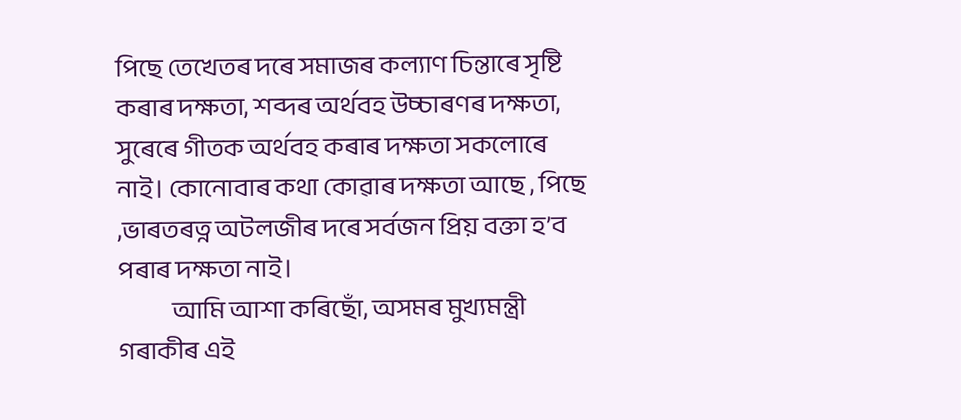পিছে তেখেতৰ দৰে সমাজৰ কল্যাণ চিন্তাৰে সৃষ্টি কৰাৰ দক্ষতা, শব্দৰ অৰ্থবহ উচ্চাৰণৰ দক্ষতা, সুৰেৰে গীতক অৰ্থবহ কৰাৰ দক্ষতা সকলোৰে নাই। কোনোবাৰ কথা কোৱাৰ দক্ষতা আছে , পিছে ,ভাৰতৰত্ন অটলজীৰ দৰে সৰ্বজন প্ৰিয় বক্তা হ’ব পৰাৰ দক্ষতা নাই।
            আমি আশা কৰিছোঁ, অসমৰ মুখ্যমন্ত্ৰী গৰাকীৰ এই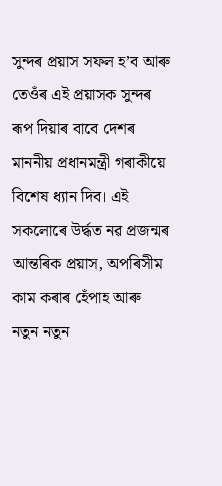সুন্দৰ প্ৰয়াস সফল হ’ব আৰু তেওঁৰ এই প্ৰয়াসক সুন্দৰ ৰূপ দিয়াৰ বাবে দেশৰ মাননীয় প্ৰধানমন্ত্ৰী গৰাকীয়ে বিশেষ ধ্যান দিব। এই সকলোৰে উৰ্দ্ধত নৱ প্ৰজন্মৰ আন্তৰিক প্ৰয়াস, অপৰিসীম কাম কৰাৰ হেঁপাহ আৰু নতুন নতুন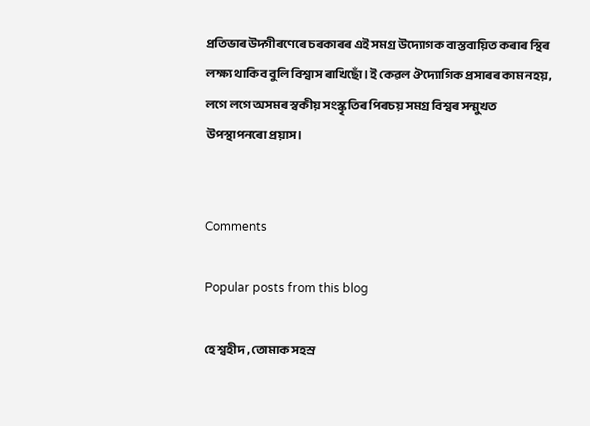প্ৰতিভাৰ উদ্গীৰণেৰে চৰকাৰৰ এই সমগ্ৰ উদ্যোগক বাস্তবায়িত কৰাৰ স্থিৰ লক্ষ্য থাকিব বুলি বিশ্বাস ৰাখিছোঁ। ই কেৱল ঔদ্যোগিক প্ৰসাৰৰ কাম নহয়, লগে লগে অসমৰ স্বকীয় সংস্কৃতিৰ পিৰচয় সমগ্ৰ বিশ্বৰ সন্মুখত উপস্থাপনৰো প্ৰয়াস।


Comments

Popular posts from this blog

হে শ্বহীদ , তোমাক সহস্ৰ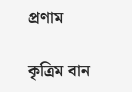প্ৰণাম

কৃত্ৰিম বান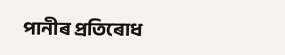পানীৰ প্ৰতিৰোধ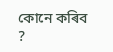কোনে কৰিব ?